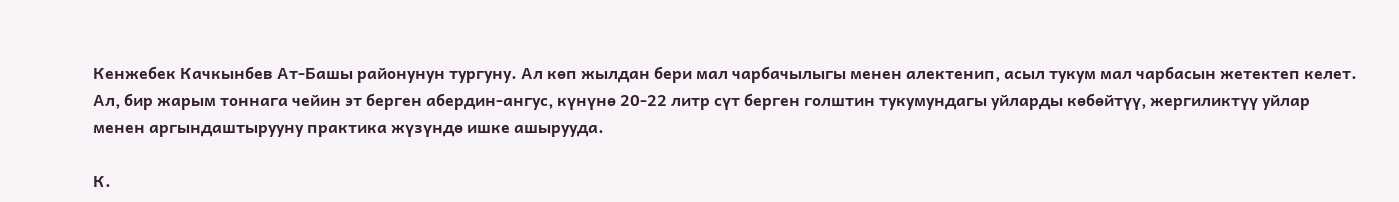Кенжебек Качкынбев Ат-Башы районунун тургуну. Ал көп жылдан бери мал чарбачылыгы менен алектенип, асыл тукум мал чарбасын жетектеп келет. Ал, бир жарым тоннага чейин эт берген абердин-ангус, күнүнө 20-22 литр сүт берген голштин тукумундагы уйларды көбөйтүү, жергиликтүү уйлар менен аргындаштырууну практика жүзүндө ишке ашырууда.

К.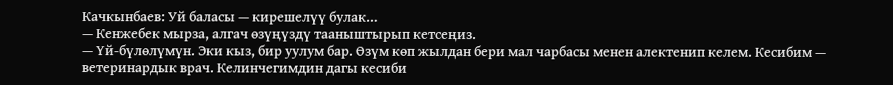Качкынбаев: Уй баласы — кирешелүү булак…
— Кенжебек мырза, алгач өзүңүздү тааныштырып кетсеңиз.
— Үй-бүлөлүмүн. Эки кыз, бир уулум бар. Өзүм көп жылдан бери мал чарбасы менен алектенип келем. Кесибим — ветеринардык врач. Келинчегимдин дагы кесиби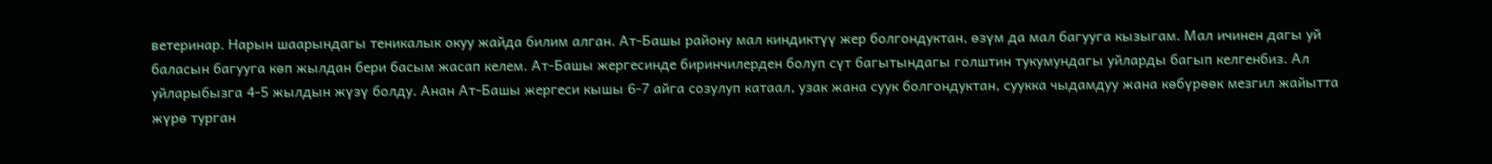ветеринар. Нарын шаарындагы теникалык окуу жайда билим алган. Ат-Башы району мал киндиктүү жер болгондуктан, өзүм да мал багууга кызыгам. Мал ичинен дагы уй баласын багууга көп жылдан бери басым жасап келем. Ат-Башы жергесинде биринчилерден болуп сүт багытындагы голштин тукумундагы уйларды багып келгенбиз. Ал уйларыбызга 4-5 жылдын жүзү болду. Анан Ат-Башы жергеси кышы 6-7 айга созулуп катаал, узак жана суук болгондуктан, суукка чыдамдуу жана көбүрөөк мезгил жайытта жүрө турган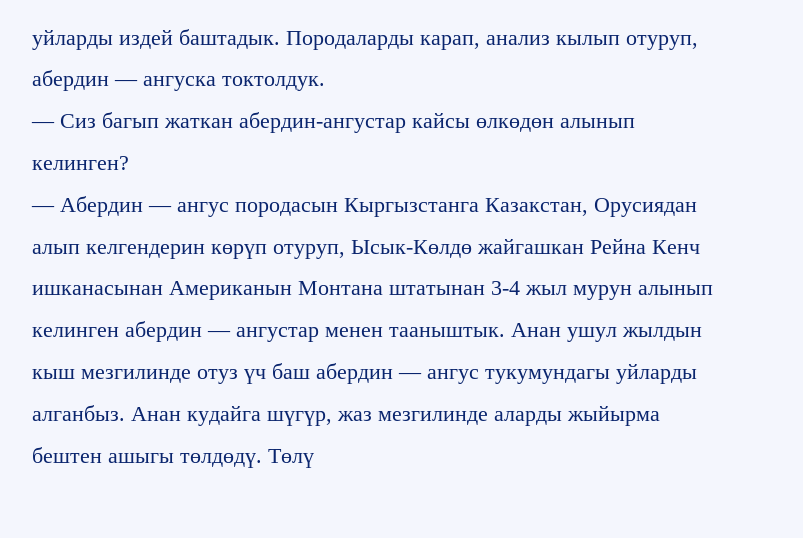уйларды издей баштадык. Породаларды карап, анализ кылып отуруп, абердин — ангуска токтолдук.
— Сиз багып жаткан абердин-ангустар кайсы өлкөдөн алынып келинген?
— Абердин — ангус породасын Кыргызстанга Казакстан, Орусиядан алып келгендерин көрүп отуруп, Ысык-Көлдө жайгашкан Рейна Кенч ишканасынан Американын Монтана штатынан 3-4 жыл мурун алынып келинген абердин — ангустар менен тааныштык. Анан ушул жылдын кыш мезгилинде отуз үч баш абердин — ангус тукумундагы уйларды алганбыз. Анан кудайга шүгүр, жаз мезгилинде аларды жыйырма бештен ашыгы төлдөдү. Төлү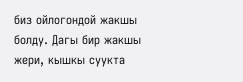биз ойлогондой жакшы болду. Дагы бир жакшы жери, кышкы суукта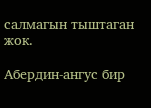салмагын тыштаган жок.

Абердин-ангус бир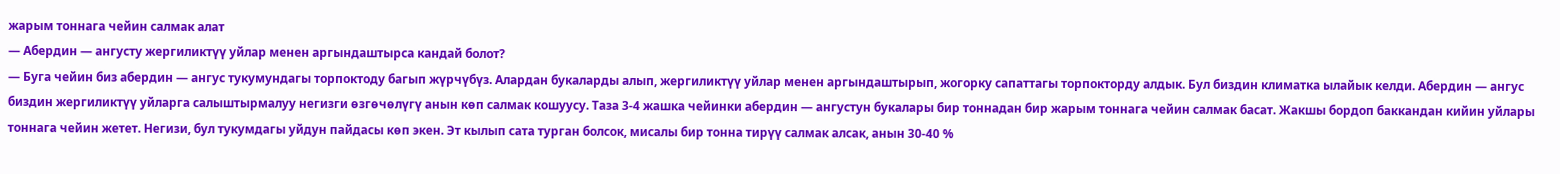жарым тоннага чейин салмак алат
— Абердин — ангусту жергиликтүү уйлар менен аргындаштырса кандай болот?
— Буга чейин биз абердин — ангус тукумундагы торпоктоду багып жүрчүбүз. Алардан букаларды алып, жергиликтүү уйлар менен аргындаштырып, жогорку сапаттагы торпокторду алдык. Бул биздин климатка ылайык келди. Абердин — ангус биздин жергиликтүү уйларга салыштырмалуу негизги өзгөчөлүгү анын көп салмак кошуусу. Таза 3-4 жашка чейинки абердин — ангустун букалары бир тоннадан бир жарым тоннага чейин салмак басат. Жакшы бордоп баккандан кийин уйлары тоннага чейин жетет. Негизи, бул тукумдагы уйдун пайдасы көп экен. Эт кылып сата турган болсок, мисалы бир тонна тирүү салмак алсак, анын 30-40 %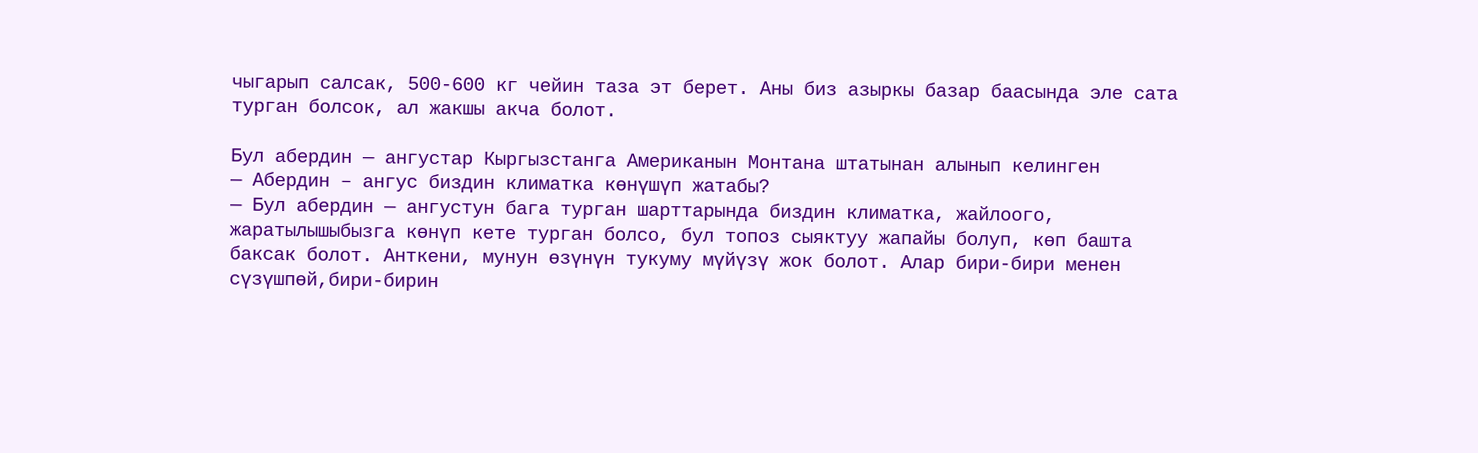чыгарып салсак, 500-600 кг чейин таза эт берет. Аны биз азыркы базар баасында эле сата турган болсок, ал жакшы акча болот.

Бул абердин — ангустар Кыргызстанга Американын Монтана штатынан алынып келинген
— Абердин – ангус биздин климатка көнүшүп жатабы?
— Бул абердин — ангустун бага турган шарттарында биздин климатка, жайлоого, жаратылышыбызга көнүп кете турган болсо, бул топоз сыяктуу жапайы болуп, көп башта баксак болот. Анткени, мунун өзүнүн тукуму мүйүзү жок болот. Алар бири-бири менен сүзүшпөй,бири-бирин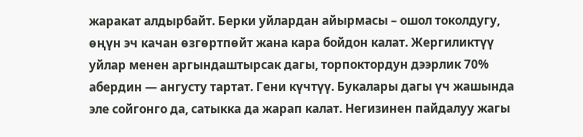жаракат алдырбайт. Берки уйлардан айырмасы – ошол токолдугу, өңүн эч качан өзгөртпөйт жана кара бойдон калат. Жергиликтүү уйлар менен аргындаштырсак дагы, торпоктордун дээрлик 70% абердин — ангусту тартат. Гени күчтүү. Букалары дагы үч жашында эле сойгонго да, сатыкка да жарап калат. Негизинен пайдалуу жагы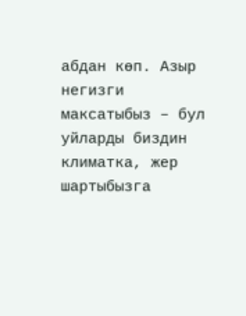абдан көп. Азыр негизги максатыбыз – бул уйларды биздин климатка, жер шартыбызга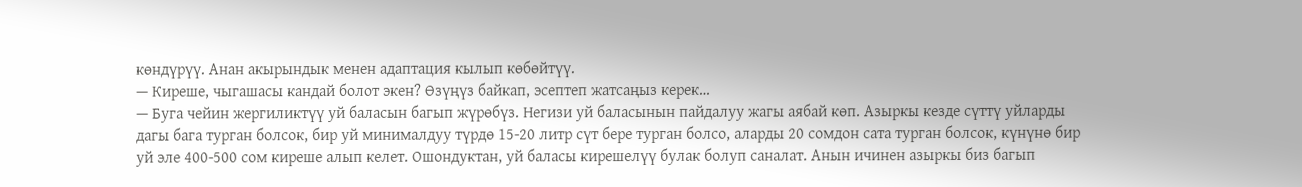көндүрүү. Анан акырындык менен адаптация кылып көбөйтүү.
— Киреше, чыгашасы кандай болот экен? Өзүңүз байкап, эсептеп жатсаңыз керек…
— Буга чейин жергиликтүү уй баласын багып жүрөбүз. Негизи уй баласынын пайдалуу жагы аябай көп. Азыркы кезде сүттү уйларды дагы бага турган болсок, бир уй минималдуу түрдө 15-20 литр сүт бере турган болсо, аларды 20 сомдон сата турган болсок, күнүнө бир уй эле 400-500 сом киреше алып келет. Ошондуктан, уй баласы кирешелүү булак болуп саналат. Анын ичинен азыркы биз багып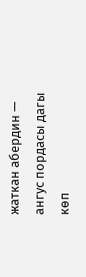жаткан абердин — ангус пордасы дагы көп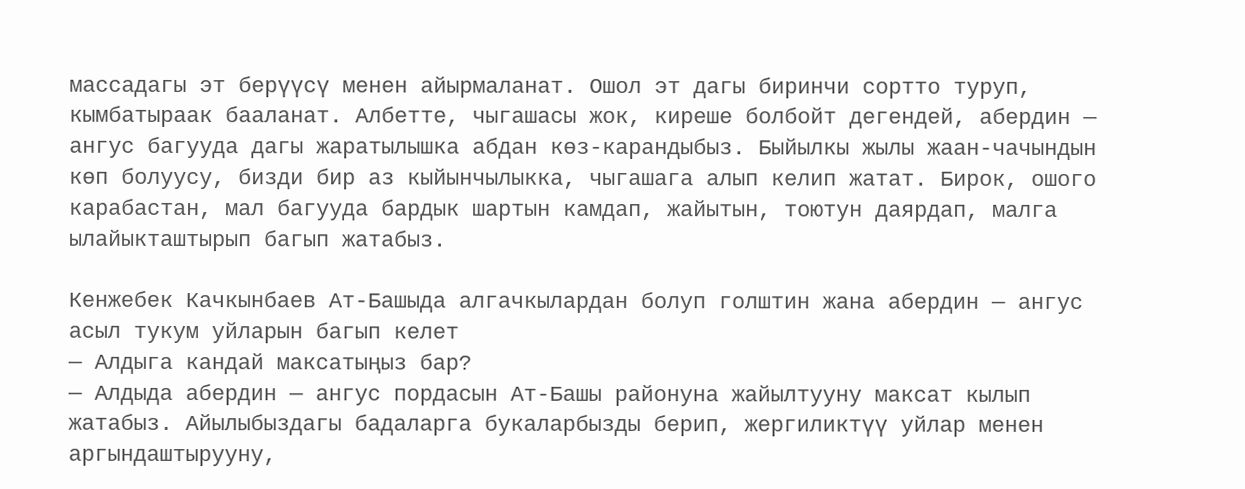массадагы эт берүүсү менен айырмаланат. Ошол эт дагы биринчи сортто туруп, кымбатыраак бааланат. Албетте, чыгашасы жок, киреше болбойт дегендей, абердин — ангус багууда дагы жаратылышка абдан көз-карандыбыз. Быйылкы жылы жаан-чачындын көп болуусу, бизди бир аз кыйынчылыкка, чыгашага алып келип жатат. Бирок, ошого карабастан, мал багууда бардык шартын камдап, жайытын, тоютун даярдап, малга ылайыкташтырып багып жатабыз.

Кенжебек Качкынбаев Ат-Башыда алгачкылардан болуп голштин жана абердин — ангус асыл тукум уйларын багып келет
— Алдыга кандай максатыңыз бар?
— Алдыда абердин — ангус пордасын Ат-Башы районуна жайылтууну максат кылып жатабыз. Айылыбыздагы бадаларга букаларбызды берип, жергиликтүү уйлар менен аргындаштырууну,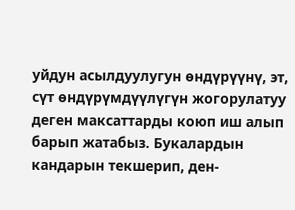уйдун асылдуулугун өндүрүүнү, эт, сүт өндүрүмдүүлүгүн жогорулатуу деген максаттарды коюп иш алып барып жатабыз. Букалардын кандарын текшерип, ден-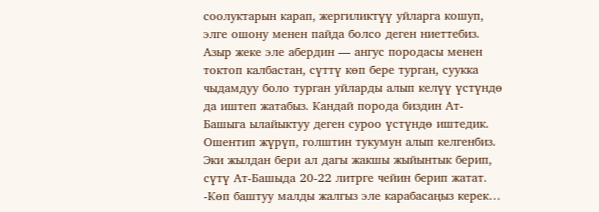соолуктарын карап, жергиликтүү уйларга кошуп, элге ошону менен пайда болсо деген ниеттебиз. Азыр жеке эле абердин — ангус породасы менен токтоп калбастан, сүттү көп бере турган, суукка чыдамдуу боло турган уйларды алып келүү үстүндө да иштеп жатабыз. Кандай порода биздин Ат-Башыга ылайыктуу деген суроо үстүндө иштедик. Ошентип жүрүп, голштин тукумун алып келгенбиз. Эки жылдан бери ал дагы жакшы жыйынтык берип, сүтү Ат-Башыда 20-22 литрге чейин берип жатат.
-Көп баштуу малды жалгыз эле карабасаңыз керек…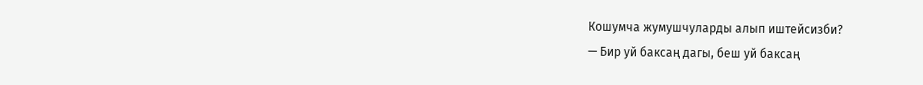Кошумча жумушчуларды алып иштейсизби?
— Бир уй баксаң дагы, беш уй баксаң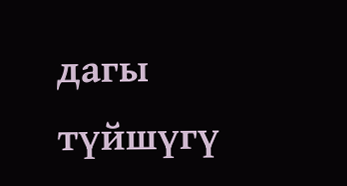дагы түйшүгү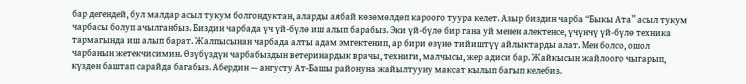бар дегендей, бул малдар асыл тукум болгондуктан, аларды аябай көзөмөлдөп кароого туура келет. Азыр биздин чарба “Быкы Ата” асыл тукум чарбасы болуп ачылганбыз. Биздин чарбада үч үй-бүлө иш алып барабыз. Эки үй-бүлө бир гана уй менен алектенсе, үчүнчү үй-бүлө техника тармагында иш алып барат. Жалпысынан чарбада алты адам эмгектенип, ар бири өзүнө тийиштүү айлыктарды алат. Мен болсо, ошол чарбанын жетекчисимин. Өзүбүздүн чарбабыздын ветеринардык врачы, техниги, малчысы, жер адиси бар. Жайкысын жайлоого чыгарып, күздөн баштап сарайда багабыз. Абердин — ангусту Ат-Башы районуна жайылтууну максат кылып багып келебиз.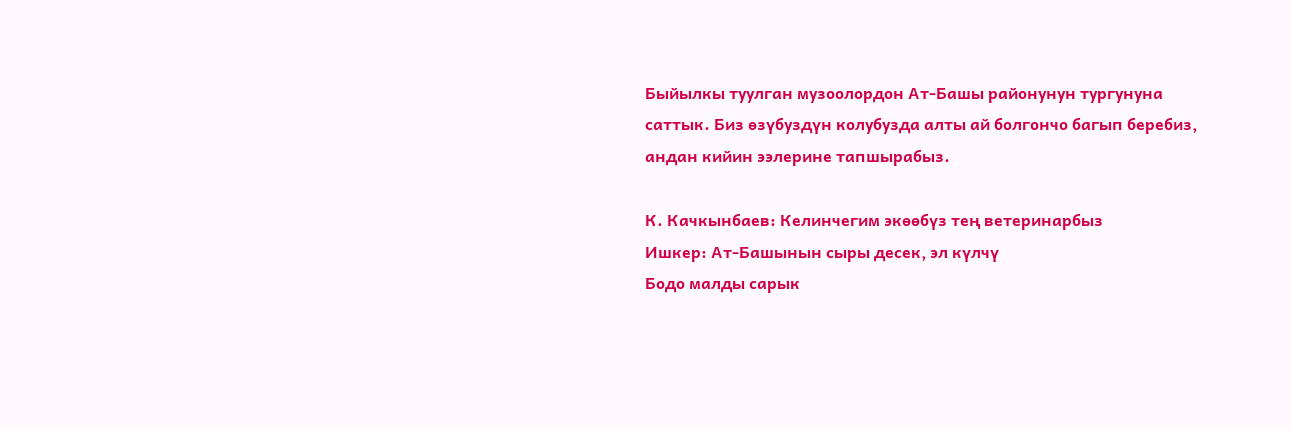Быйылкы туулган музоолордон Ат-Башы районунун тургунуна саттык. Биз өзүбуздүн колубузда алты ай болгончо багып беребиз, андан кийин ээлерине тапшырабыз.

К. Качкынбаев: Келинчегим экөөбүз тең ветеринарбыз
Ишкер: Ат-Башынын сыры десек, эл күлчү
Бодо малды сарык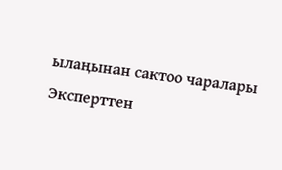ылаңынан сактоо чаралары
Эксперттен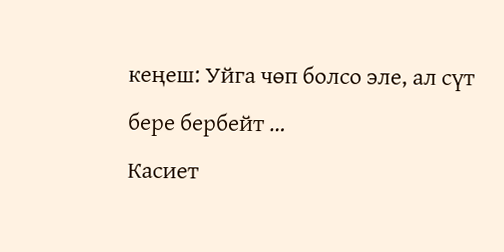кеңеш: Уйга чөп болсо эле, ал сүт бере бербейт …
Касиет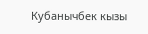Кубанычбек кызы